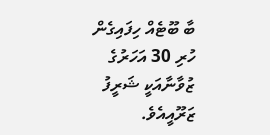ބާ ބޫޓެއް ހިފައިގެން ހުރި 30 އަހަރުގެ ޒުވާނާއަކީ ޝަރީފު ޒަރޫއީއެވެ.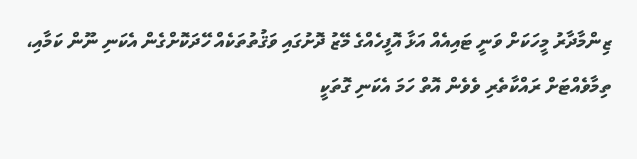ޒިންމާދާރު މީހަކަށް ވަނީ ޓައިއެއް އަޅާ އޮފީހެއްގެ މޭޒު ދޮށުގައި ވަޤުތުތަކެއް ހޭދަކޮށްގެން އެކަނި ނޫން ކަމާއި، ތިމާވެއްޓަށް ރައްކާތެރި ވެވެން އޮތް ހަމަ އެކަނި ގޮތަކީ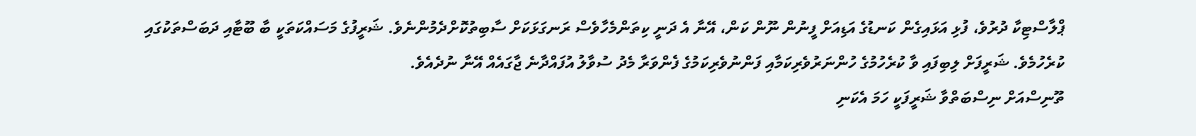ޕްލާސްޓިކާ ދުރުވެ، ފުޅި އަޅައިގެން ކަނޑުގެ އަޑިއަށް ފީނުން ނޫން ކަން، އޭނާ އެ ދަނީ ކިތަންމެހާވެސް ރަނގަޅަކަށް ސާބިތުކޮށްދެމުންނެވެ. ޝަރީފުގެ މަސައްކަތަކީ ބާ ބޫޓާއި ދަބަސްތަކުގައި ކުރެހުމެވެ. ޝަރީފަށް ލިބިފައި ވާ ކުރެހުމުގެ ހުންނަރުވެރިކަމާއި ފަންނުވެރިކަމުގެ ފެންވަރާ މެދު ސުވާލު އުފައްދާނެ ޖާގައެއް އޭނާ ނުދެއެވެ.
ތޫނިސްއަށް ނިސްބަތްވާ ޝަރީފަކީ ހަމަ އެކަނި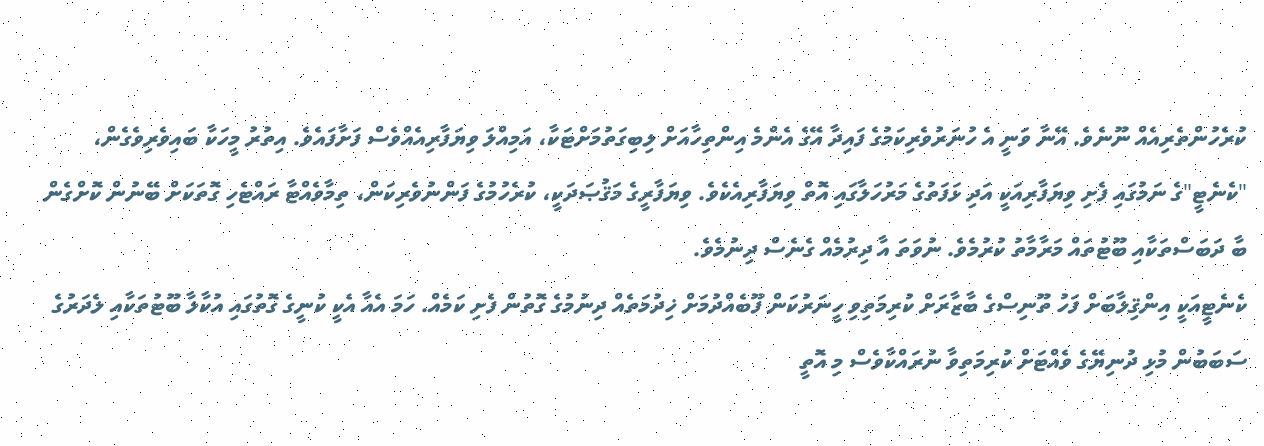ކުރެހުންތެރިއެއް ނޫނެވެ. އޭނާ ވަނީ އެ ހުނަރުވެރިކަމުގެ ފައިދާ އޭގެ އެންމެ އިންތިހާއަށް ލިބިގަތުމަށްޓަކާ، އަމިއްލަ ވިޔަފާރިއެއްވެސް ފަށާފައެވެ. އިތުރު މީހަކާ ބައިވެރިވެގެން، "ކެނެޓީ"ގެ ނަމުގައި ފެށި ވިޔަފާރިއަކީ އަދި ޅަފަތުގެ މަރުހަލާގައި އޮތް ވިޔަފާރިއެކެވެ. ވިޔަފާރީގެ މަޤުޞަދަކީ، ކުރެހުމުގެ ފަންނުވެރިކަން، ތިމާވެއްޓާ ރައްޓެހި ގޮތަކަށް ބޭނުން ކޮށްގެން ބާ ދަބަސްތަކާއި ބޫޓުތައް މަރާމާތު ކުރުމެވެ. ނުވަތަ އާ ދިރުމެއް ގެނެސް ދިނުމެވެ.
ކެނެޓީއަކީ އިންޤިލާބަށް ފަހު ތޫނިސްގެ ބާޒާރަށް ކުރިމަތިވި ހީނަރުކަން ފޫބެއްދުމަށް ޚިދުމަތެއް ދިނުމުގެ ގޮތުން ފެށި ކަމެއް. ހަމަ އެއާ އެކީ ކުނީގެ ގޮތުގައި އުކާލާ ބޫޓުތަކާއި ލެދަރުގެ ސަބަބުން މުޅި ދުނިޔޭގެ ވެއްޓަށް ކުރިމަތިވާ ނުރައްކާވެސް މި އޮތީ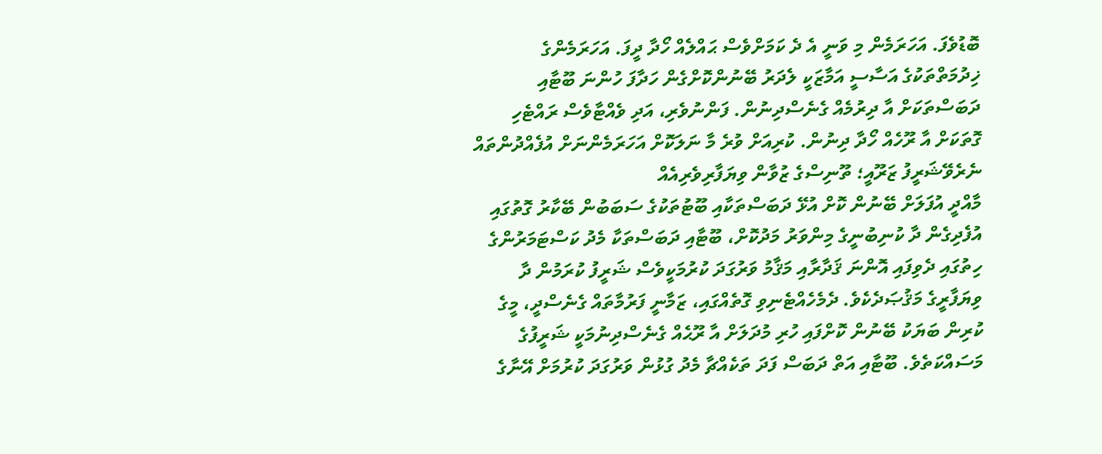ބޮޑުވެފަ. އަހަރަމެން މި ވަނީ އެ ދެ ކަމަށްވެސް ޙައްލެއް ހޯދާ ދީފަ. އަހަރަމެންގެ ޚިދުމަތްތަކުގެ އަސާސީ އަމާޒަކީ ލެދަރު ބޭނުންކޮށްގެން ހަދާފަ ހުންނަ ބޫޓާއި ދަބަސްތަކަށް އާ ދިރުމެއް ގެނެސްދިނުން. ފަންނުވެރި، އަދި ވެއްޓާވެސް ރައްޓެހި ގޮތަކަށް އާ ރޫހެއް ހޯދާ ދިނުން. ކުރިއަށް ވުރެ މާ ނަލަކޮށް އަހަރަމެންނަށް އުފެއްދުންތައް ނެރެވޭޝަރީފު ޒަރޫއީ؛ ތޫނިސްގެ ޒުވާން ވިޔަފާރިވެރިއެއް
މާއްދީ އުފަލަށް ބޭނުން ކޮށް އުޅޭ ދަބަސްތަކާއި ބޫޓުތަކުގެ ސަބަބުން ބޭކާރު ގޮތުގައި އުފެދިގެން ދާ ކުނިބުނީގެ މިންވަރު މަދުކޮށް، ބޫޓާއި ދަބަސްތަކާ މެދު ކަސްޓަމަރުންގެ ހިތުގައި ދެވިފައި އޮންނަ ޤަދާރާއި މަޤާމު ވަރުގަދަ ކުރުމަކީވެސް ޝަރީފު ކުރަމުން ދާ ވިޔަފާރީގެ މަޤުޞަދެކެވެ. ދެމެހެއްޓެނިވި ގޮތެއްގައި، ޒަމާނީ ފަރުމާތައް ގެނެސްދީ، މީގެ ކުރިން ބަޔަކު ބޭނުން ކޮށްފައި ހުރި މުދަލަށް އާ ރޫޙެއް ގެނެސްދިނުމަކީ ޝަރީފުގެ މަސައްކަތެވެ. ބޫޓާއި އަތް ދަބަސް ފަދަ ތަކެއްޗާ މެދު ގުޅުން ވަރުގަދަ ކުރުމަށް އޭނާގެ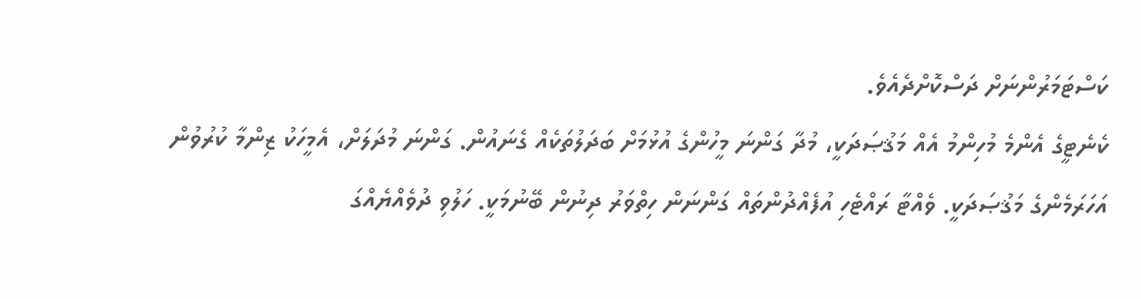ކަސްޓަމަރުންނަށް ދަސްކޮށްދެއެވެ.
ކެނެޓީގެ އެންމެ މުހިންމު އެއް މަޤުޞަދަކީ، މުދާ ގަންނަ މީހުންގެ އުޅުމަށް ބަދަލުތަކެއް ގެނައުން. ގަންނަ މުދަލަށް، އެމީހަކު ޒިންމާ ކުރުވުން އަހަރަމެންގެ މަޤުޞަދަކީ. ވެއްޓާ ރައްޓެހި އުފެއްދުންތައް ގަންނަން ހިތްވަރު ދިނުން ބޭނުމަކީ. ހަލުވި ދުވެއްޔެއްގަ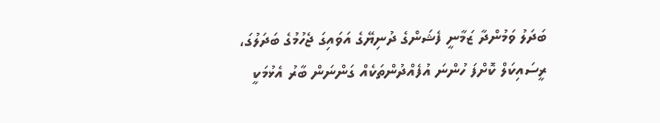ބަދަލު ވަމުންދާ ޒަމާނީ ފެޝަންގެ ދުނިޔޭގެ އަވައިގަ ޖެހުމުގެ ބަދަލުގަ، ރީސައިކަލް ކޮށްފަ ހުންނަ އުފެއްދުންތަކެއް ގަންނަން ބާރު އެޅުމަކީ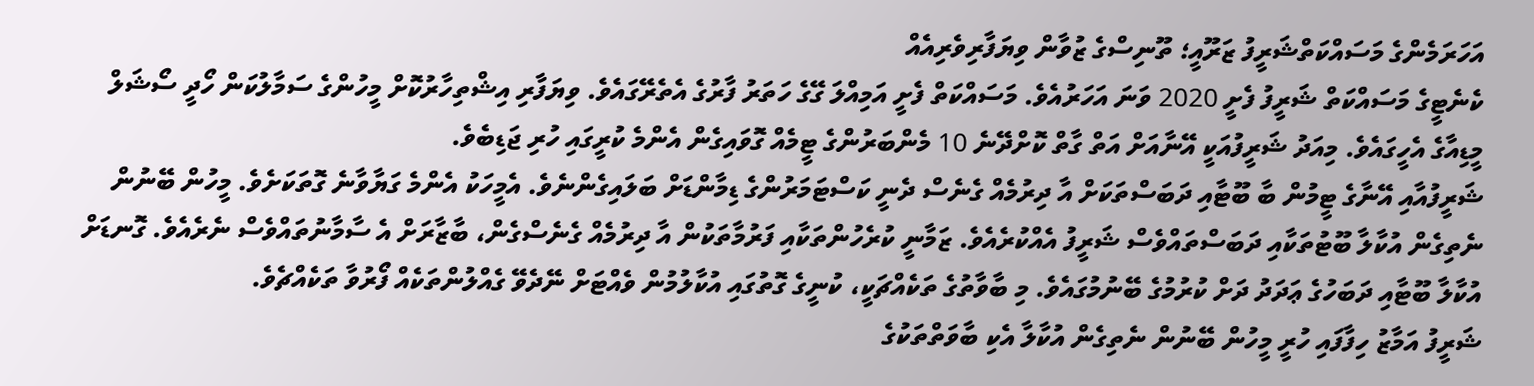އަހަރަމެންގެ މަސައްކަތްޝަރީފު ޒަރޫއީ؛ ތޫނިސްގެ ޒުވާން ވިޔަފާރިވެރިއެއް
ކެނެޓީގެ މަސައްކަތް ޝަރީފު ފެށީ 2020 ވަނަ އަހަރުއެވެ. މަސައްކަތް ފެށީ އަމިއްލަ ގޭގެ ހަތަރު ފާރުގެ އެތެރޭގައެވެ. ވިޔަފާރި އިޝްތިހާރުކޮށް މީހުންގެ ސަމާލުކަން ހޯދީ ސޯޝަލް މީޑިއާގެ އެހީގައެވެ. މިއަދު ޝަރީފުއަކީ އޭނާއަށް އަތް ގާތް ކޮށްދޭނެ 10 މެންބަރުންގެ ޓީމެއް ގޮވައިގެން އެންމެ ކުރީގައި ހުރި ޖަޑިބެވެ.
ޝަރީފުއާއި އޭނާގެ ޓީމުން ބާ ބޫޓާއި ދަބަސްތަކަށް އާ ދިރުމެއް ގެނެސް ދެނީ ކަސްޓަމަރުންގެ ޑިމާންޑަށް ބަލައިގެންނެވެ. އެމީހަކު އެންމެ ގަޔާވާނެ ގޮތަކަށެވެ. މީހުން ބޭނުން ނެތިގެން އުކާލާ ބޫޓުތަކާއި ދަބަސްތައްވެސް ޝަރީފު އެއްކުރެއެވެ. ޒަމާނީ ކުރެހުންތަކާއި ފަރުމާތަކުން އާ ދިރުމެއް ގެނެސްގެން، ބާޒާރަށް އެ ސާމާނުތައްވެސް ނެރެއެވެ. ގޮނޑަށް އުކާލާ ބޫޓާއި ދަބަހުގެ ޢަދަދު ދަށް ކުރުމުގެ ބޭނުމުގައެވެ. މި ބާވާތުގެ ތަކެއްޗަކީ، ކުނީގެ ގޮތުގައި އުކާލުމުން ވެއްޓަށް ނޭދެވޭ ގެއްލުންތަކެއް ފޯރުވާ ތަކެއްޗެވެ.
ޝަރީފު އަމާޒު ހިފާފައި ހުރީ މީހުން ބޭނުން ނެތިގެން އުކާލާ އެކި ބާވަތްތަކުގެ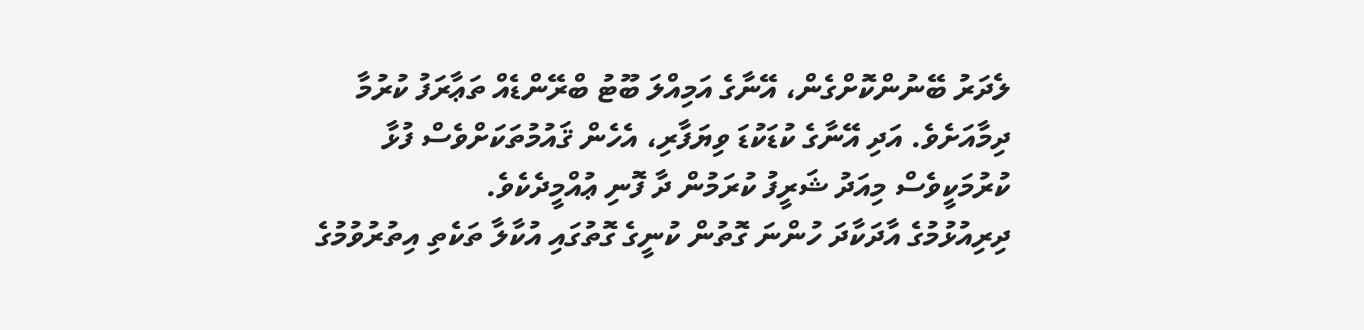ލެދަރު ބޭނުންކޮށްގެން، އޭނާގެ އަމިއްލަ ބޫޓު ބްރޭންޑެއް ތަޢާރަފު ކުރުމާ ދިމާއަށެވެ. އަދި އޭނާގެ ކުޑަކުޑަ ވިޔަފާރި، އެހެން ޤައުމުތަކަށްވެސް ފުޅާ ކުރުމަކީވެސް މިއަދު ޝަރީފު ކުރަމުން ދާ ފޮނި ޢުއްމީދެކެވެ.
ދިރިއުޅުމުގެ އާދަކާދަ ހުންނަ ގޮތުން ކުނީގެ ގޮތުގައި އުކާލާ ތަކެތި އިތުރުވުމުގެ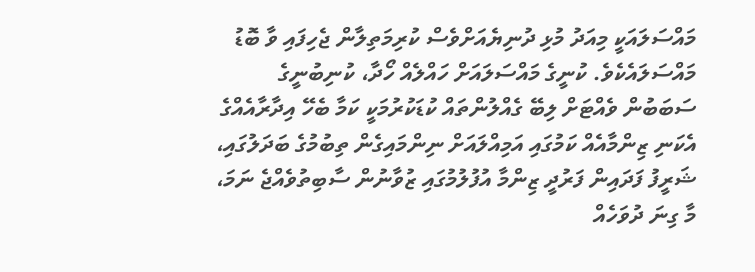މައްސަލައަކީ މިއަދު މުޅި ދުނިޔެއަށްވެސް ކުރިމަތިލާން ޖެހިފައި ވާ ބޮޑު މައްސަލައެކެވެ. ކުނީގެ މައްސަލައަށް ހައްލެއް ހޯދާ، ކުނިބުނީގެ ސަބަބުން ވެއްޓަށް ލިބޭ ގެއްލުންތައް ކުޑަކުރުމަކީ ކަމާ ބެހޭ އިދާރާއެއްގެ އެކަނި ޒިންމާއެއް ކަމުގައި އަމިއްލައަށް ނިންމައިގެން ތިބުމުގެ ބަދަލުގައި، ޝަރީފު ފަދައިން ފަރުދީ ޒިންމާ އުފުލުމުގައި ޒުވާނުން ސާބިތުވެއްޖެ ނަމަ، މާ ގިނަ ދުވަހެއް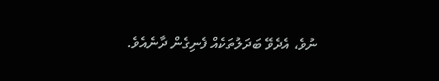ނުވެ، އެދެވޭ ބަދަލުތަކެއް ފެނިގެން ދާނެއެވެ.